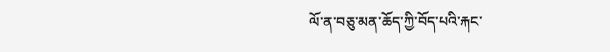ལོ་ན་བཅུ་མན་ཆོད་ཀྱི་བོད་པའི་རྐང་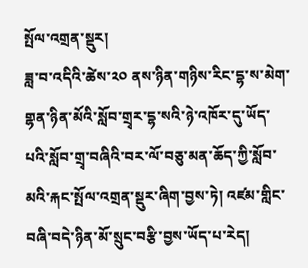སྤོལ་འགྲན་སྡུར།
ཟླ་བ་འདིའི་ཚེས་༢༠ ནས་ཉིན་གཉིས་རིང་དྷ་ས་མེག་གྷན་ཉིན་མོའི་སློབ་གྲྭར་དྷ་སའི་ཉེ་འཁོར་དུ་ཡོད་པའི་སློབ་གྲྭ་བཞིའི་བར་ལོ་བཅུ་མན་ཆོད་ཀྱི་སློབ་མའི་རྐང་སྤོལ་འགྲན་སྡུར་ཞིག་བྱས་ཏེ། འཛམ་གླིང་བཞི་བདེ་ཉིན་མོ་སྲུང་བརྩི་བྱས་ཡོད་པ་རེད།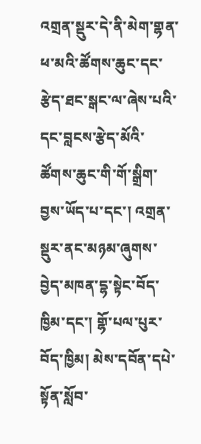འགྲན་སྡུར་དེ་ནི་མེག་གྷན་ཕ་མའི་ཚོགས་ཆུང་དང་རྩེད་ཐང་སྒང་ལ་ཞེས་པའི་དང་བླངས་རྩེད་མོའི་ཚོགས་ཆུང་གི་གོ་སྒྲིག་བྱས་ཡོད་པ་དང་། འགྲན་སྡུར་ནང་མཉམ་ཞུགས་བྱེད་མཁན་དྷ་སྟེང་བོད་ཁྱིམ་དང་། གྷོ་པལ་པུར་བོད་ཁྱིམ། མེས་དབོན་དཔེ་སྟོན་སློབ་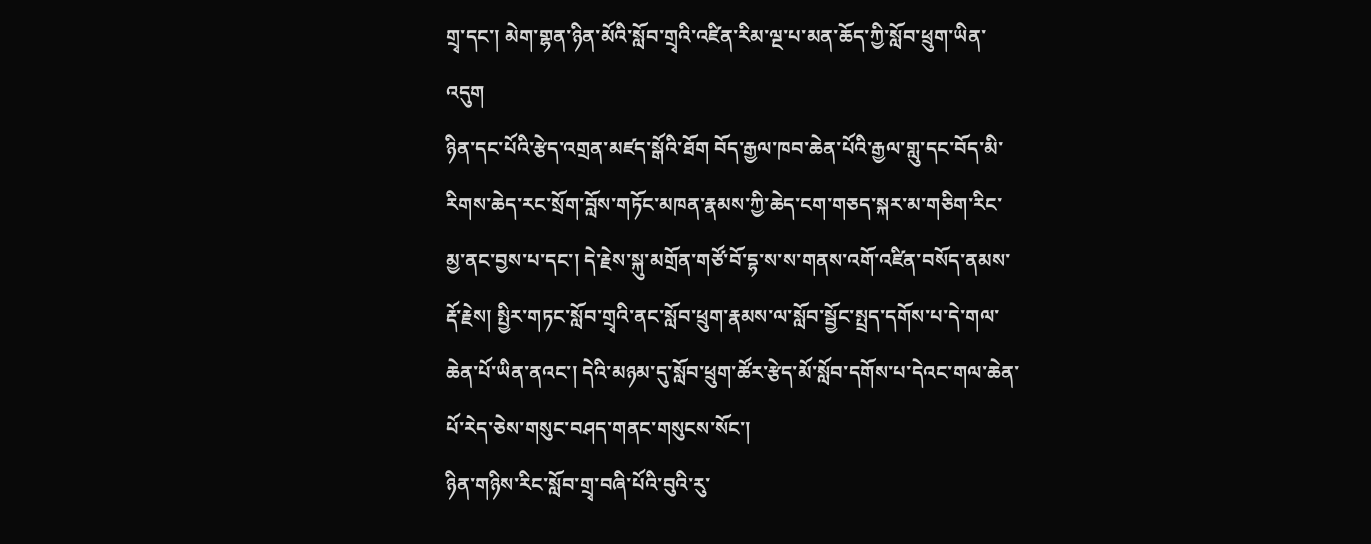གྲྭ་དང་། མེག་གྷན་ཉིན་མོའི་སློབ་གྲྭའི་འཛིན་རིམ་ལྔ་པ་མན་ཆོད་ཀྱི་སློབ་ཕྲུག་ཡིན་འདུག
ཉིན་དང་པོའི་རྩེད་འགྲན་མཛད་སྒོའི་ཐོག བོད་རྒྱལ་ཁབ་ཆེན་པོའི་རྒྱལ་གླུ་དང་བོད་མི་རིགས་ཆེད་རང་སྲོག་བློས་གཏོང་མཁན་རྣམས་ཀྱི་ཆེད་ངག་གཅད་སྐར་མ་གཅིག་རིང་མྱ་ནང་བྱས་པ་དང་། དེ་རྗེས་སྐུ་མགྲོན་གཙོ་བོ་དྷ་ས་ས་གནས་འགོ་འཛིན་བསོད་ནམས་རྡོ་རྗེས། སྤྱིར་གཏང་སློབ་གྲྭའི་ནང་སློབ་ཕྲུག་རྣམས་ལ་སློབ་སྦྱོང་སྤྲད་དགོས་པ་དེ་གལ་ཆེན་པོ་ཡིན་ནའང་། དེའི་མཉམ་དུ་སློབ་ཕྲུག་ཚོར་རྩེད་མོ་སློབ་དགོས་པ་དེའང་གལ་ཆེན་པོ་རེད་ཅེས་གསུང་བཤད་གནང་གསུངས་སོང་།
ཉིན་གཉིས་རིང་སློབ་གྲྭ་བཞི་པོའི་བུའི་རུ་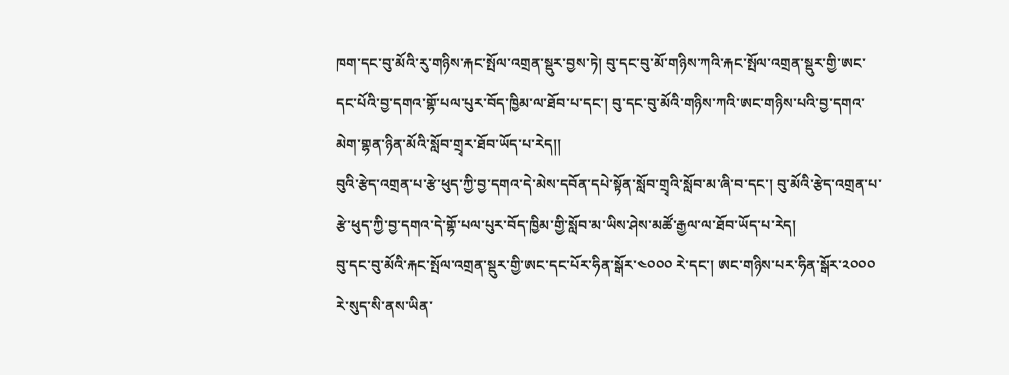ཁག་དང་བུ་མོའི་རུ་གཉིས་རྐང་སྤོལ་འགྲན་སྡུར་བྱས་ཏེ། བུ་དང་བུ་མོ་གཉིས་ཀའི་རྐང་སྤོལ་འགྲན་སྡུར་གྱི་ཨང་དང་པོའི་བྱ་དགའ་གྷོ་པལ་པུར་བོད་ཁྱིམ་ལ་ཐོབ་པ་དང་། བུ་དང་བུ་མོའི་གཉིས་ཀའི་ཨང་གཉིས་པའི་བྱ་དགའ་མེག་གྷན་ཉིན་མོའི་སློབ་གྲྭར་ཐོབ་ཡོད་པ་རེད།།
བུའི་རྩེད་འགྲན་པ་རྩེ་ཕུད་ཀྱི་བྱ་དགའ་དེ་མེས་དབོན་དཔེ་སྟོན་སློབ་གྲྭའི་སློབ་མ་ཞི་བ་དང་། བུ་མོའི་རྩེད་འགྲན་པ་རྩེ་ཕུད་ཀྱི་བྱ་དགའ་དེ་གྷོ་པལ་པུར་བོད་ཁྱིམ་གྱི་སློབ་མ་ཡིས་ཤེས་མཚོ་རྒྱལ་ལ་ཐོབ་ཡོད་པ་རེད།
བུ་དང་བུ་མོའི་རྐང་སྤོལ་འགྲན་སྡུར་གྱི་ཨང་དང་པོར་ཧིན་སྒོར་༤༠༠༠ རེ་དང་། ཨང་གཉིས་པར་ཧིན་སྒོར་༢༠༠༠ རེ་སུད་སི་ནས་ཡིན་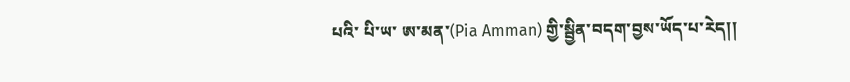པའི་ པི་ཡ་ ཨ་མན་(Pia Amman) གྱི་སྦྱིན་བདག་བྱས་ཡོད་པ་རེད།།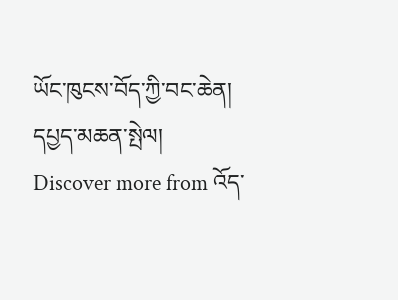ཡོང་ཁུངས་བོད་ཀྱི་བང་ཆེན།
དཔྱད་མཆན་སྤེལ།
Discover more from འོད་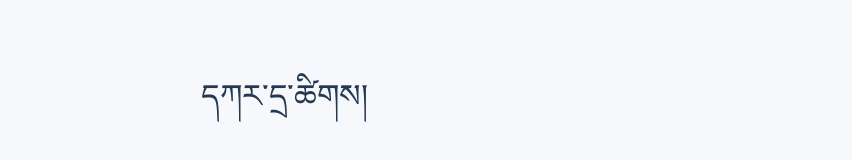དཀར་དྲ་ཚིགས།